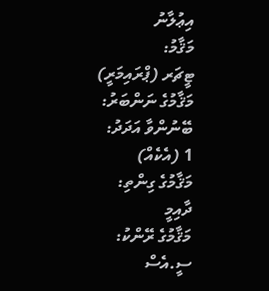އިޢުލާނު
މަޤާމު:
ޓީޗަރ (ޕްރައިމަރީ)
މަޤާމުގެ ނަންބަރު:
ބޭނުންވާ އަދަދު:
1 (އެކެއް)
މަޤާމުގެ ގިންތި:
ދާއިމީ
މަޤާމުގެ ރޭންކު:
ސީ.އެސް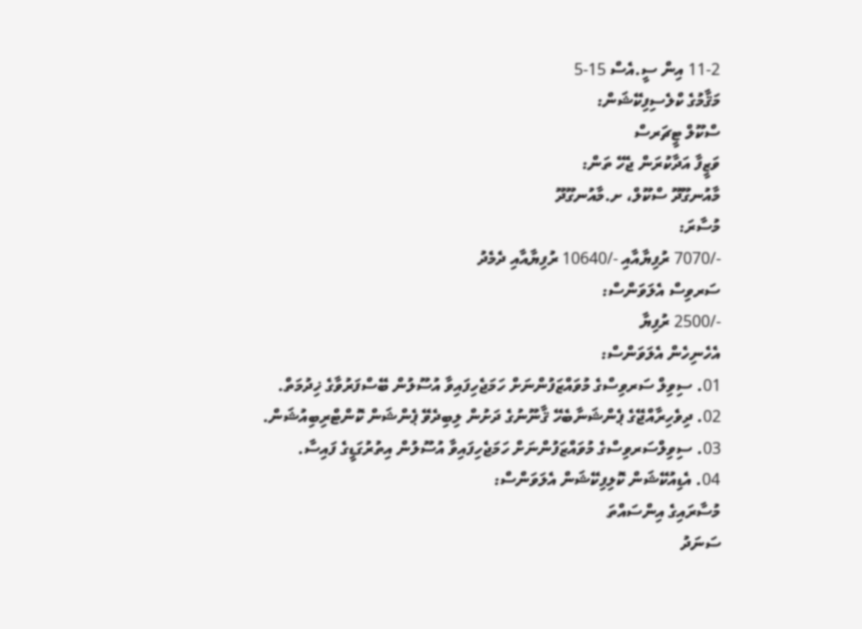11-2 އިން ސީ.އެސް 15-5
މަޤާމުގެ ކްލެސިފިކޭޝަން:
ސްކޫލް ޓީޗަރސް
ވަޒީފާ އަދާކުރަން ޖެހޭ ތަން:
މާއުނގޫދޫ ސްކޫލް، ށ.މާއުނގޫދޫ
މުސާރަ:
-/7070 ރުފިޔާއާއި -/10640 ރުފިޔާއާއި ދެމެދު
ސަރވިސް އެލަވަންސް:
-/2500 ރުފިޔާ
އެހެނިހެން އެލަވަންސް:
01. ސިވިލް ސަރވިސްގެ މުވައްޒަފުންނަށް ހަމަޖެހިފައިވާ އުސޫލުން ބޭސްފަރުވާގެ ޚިދުމަތް.
02. ދިވެހިރާއްޖޭގެ ޕެންޝަނާބެހޭ ޤާނޫނުގެ ދަށުން ލިބިދެވޭ ޕެންޝަން ކޮންޓްރިބިއުޝަން.
03. ސިވިލްސަރވިސްގެ މުވައްޒަފުންނަށް ހަމަޖެހިފައިވާ އުސޫލުން އިތުރުގަޑީގެ ފައިސާ.
04. އެޑިއުކޭޝަން ކޮލިފިކޭޝަން އެލަވަންސް:
މުސާރައިގެ އިންސައްތަ
ސަނަދު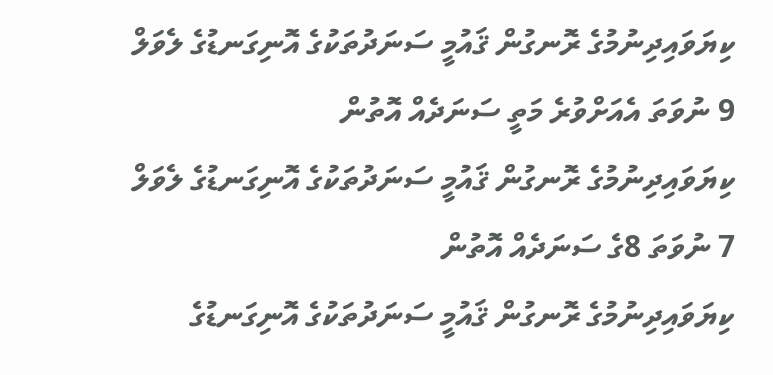ކިޔަވައިދިނުމުގެ ރޮނގުން ޤައުމީ ސަނަދުތަކުގެ އޮނިގަނޑުގެ ލެވަލް 9 ނުވަތަ އެއަށްވުރެ މަތީ ސަނަދެއް އޮތުން
ކިޔަވައިދިނުމުގެ ރޮނގުން ޤައުމީ ސަނަދުތަކުގެ އޮނިގަނޑުގެ ލެވަލް 7 ނުވަތަ 8ގެ ސަނަދެއް އޮތުން
ކިޔަވައިދިނުމުގެ ރޮނގުން ޤައުމީ ސަނަދުތަކުގެ އޮނިގަނޑުގެ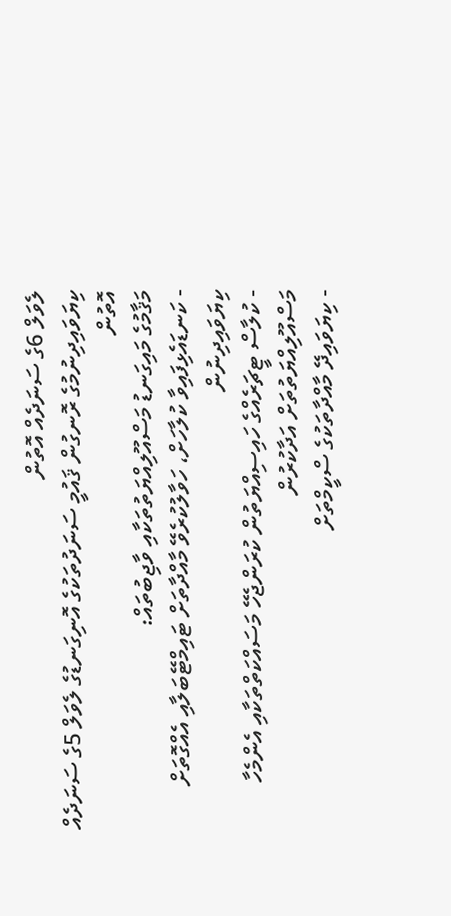ލެވަލް 6ގެ ސަނަދެއް އޮތުން
ކިޔަވައިދިނުމުގެ ރޮނގުން ޤައުމީ ސަނަދުތަކުގެ އޮނިގަނޑުގެ ލެވަލް 5ގެ ސަނަދެއް އޮތުން
މަޤާމުގެ މައިގަނޑު މަސްއޫލިއްޔަތުތަކާއި ވާޖިބުތައް:
- ކަނޑައެޅިފައިވާ ކުލާހަށް، ހަވާލުކުރެވޭ މާއްދާތަށް ޓައިމްޓޭބަލާއި އެއްގޮތަށް ކިޔަވައިދިނުން
- ކުލާސް ޓީޗަރެއްގެ ހައިސިއްޔަތުން ކުރަންޖެހޭ މަސައްކަތްތަކާއި އެންމެހާ މަސްއޫލިއްޔަތުތަށް އަދާކުރުން
- ކިޔަވައިދޭ މާއްދާތަކުގެ ސްކީމްތަށް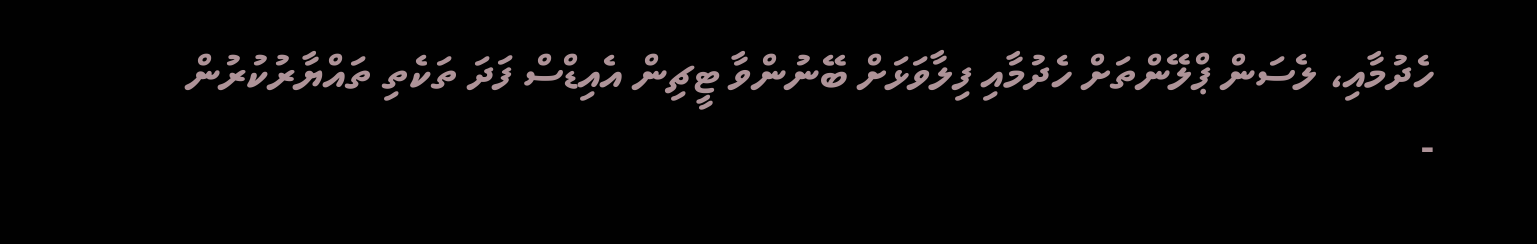ހެދުމާއި، ލެސަން ޕްލޭންތަށް ހެދުމާއި ފިލާވަޅަށް ބޭނުންވާ ޓީޗިން އެއިޑްސް ފަދަ ތަކެތި ތައްޔާރުކުރުން
-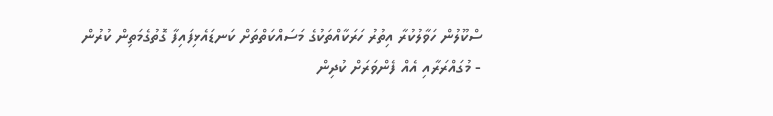ސްކޫލުން ހަވާލުކުރާ އިތުރު ހަރަކާއްތަކުގެ މަސައްކަތްތަށް ކަނޑައެޅިފައިފާ ގޮތުގެމަތިން ކުރުން
- މުގައްރަރާއި އެއް ފެންވަރަށް ކުދިން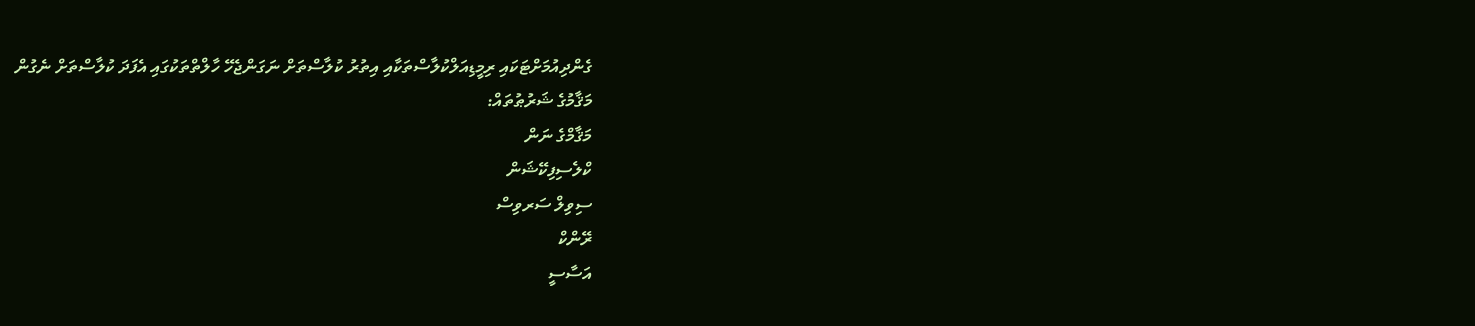ގެންދިއުމަށްޓަކައި ރިމީޑިއަލްކުލާސްތަކާއި އިތުރު ކުލާސްތަށް ނަގަންޖެހޭ ހާލްތްތަކުގައި އެފަދަ ކުލާސްތަށް ނެގުން
މަޤާމުގެ ޝަރުޠުތައް:
މަޤާމްގެ ނަން
ކްލެސިފިކޭޝަން
ސިވިލް ސަރވިސް
ރޭންކް
އަސާސީ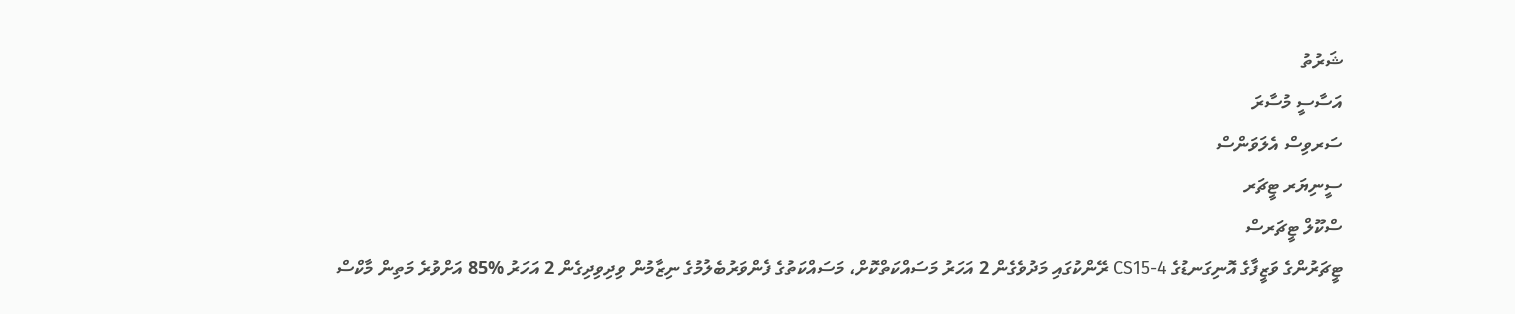ޝަރުތު
އަސާސީ މުސާރަ
ސަރވިސް އެލަވަންސް
ސީނިޔަރ ޓީޗަރ
ސްކޫލް ޓީޗަރސް
ޓީޗަރުންގެ ވަޒީފާގެ އޮނިގަނޑުގެ CS15-4 ރޭންކުގައި މަދުވެގެން 2 އަހަރު މަސައްކަތްކޮށް، މަސައްކަތުގެ ފެންވަރުބެލުމުގެ ނިޒާމުން ވިދިވިދިގެން 2 އަހަރު %85 އަށްވުރެ މަތިން މާކްސް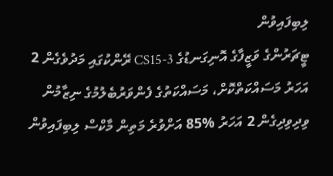ލިބިފައިވުން
ޓީޗަރުންގެ ވަޒީފާގެ އޮނިގަނޑުގެ CS15-3 ރޭންކުގައި މަދުވެގެން 2 އަހަރު މަސައްކަތްކޮށް، މަސައްކަތުގެ ފެންވަރުބެލުމުގެ ނިޒާމުން
ވިދިވިދިގެން 2 އަހަރު %85 އަށްވުރެ މަތިން މާކްސް ލިބިފައިވުން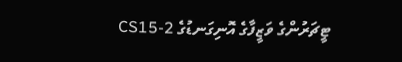ޓީޗަރުންގެ ވަޒީފާގެ އޮނިގަނޑުގެ CS15-2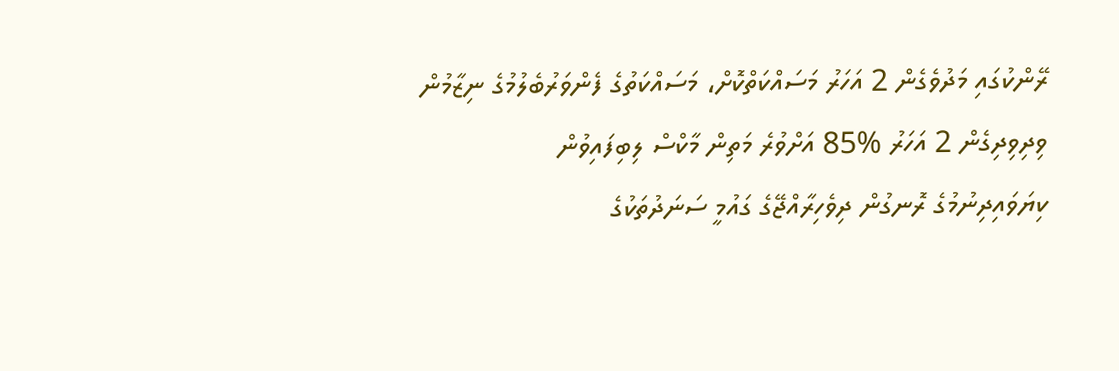ރޭންކުގައި މަދުވެގެން 2 އަހަރު މަސައްކަތްކޮށް، މަސައްކަތުގެ ފެންވަރުބެލުމުގެ ނިޒާމުން ވިދިވިދިގެން 2 އަހަރު %85 އަށްވުރެ މަތިން މާކްސް ލިބިފައިވުން
ކިޔަވައިދިނުމުގެ ރޮނގުން ދިވެހިރާއްޖޭގެ ގައުމީ ސަނަދުތަކުގެ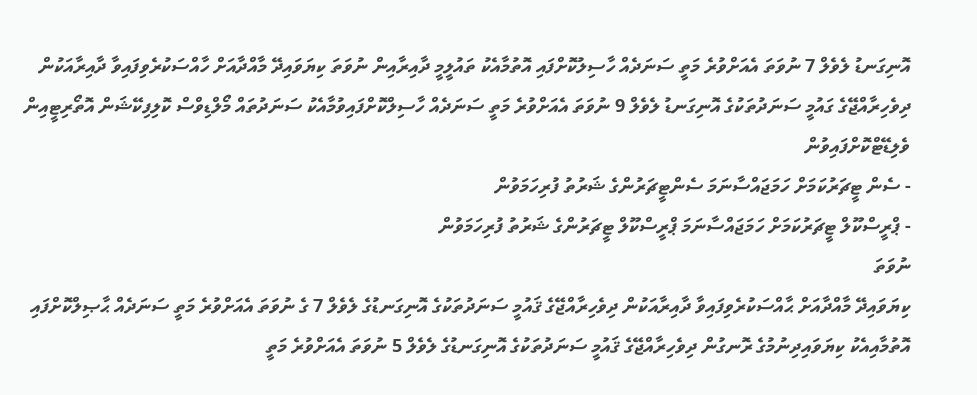އޮނިގަނޑު ލެވެލް 7 ނުވަތަ އެއަށްވުރެ މަތީ ސަނަދެއް ހާސިލުކޮށްފައި އޮތުމާއެކު ތައުލީމީ ދާއިރާއިން ނުވަތަ ކިޔަވައިދޭ މާއްދާއަށް ހާއްސަކުރެވިފައިވާ ދާއިރާއަކުން ދިވެހިރާއްޖޭގެ ގައުމީ ސަނަދުތަކުގެ އޮނިގަނޑު ލެވެލް 9 ނުވަތަ އެއަށްވުރެ މަތީ ސަނަދެއް ހާސިލްކޮށްފައިވުމާއެކު ސަނަދުތައް މޯލްޑިވްސް ކޮލިފިކޭޝަން އޮތޯރިޓީއިން ވެލިޑޭޓްކޮށްފައިވުން
- ސެން ޓީޗަރުކަމަށް ހަމަޖައްސާނަމަ ސެންޓީޗަރުންގެ ޝަރުތު ފުރިހަމަވުން
- ޕްރީސްކޫލް ޓީޗަރުކަމަށް ހަމަޖައްސާނަމަ ޕްރީސްކޫލް ޓީޗަރުންގެ ޝަރުތު ފުރިހަމަވުން
ނުވަތަ
ކިޔަވައިދޭ މާއްދާއަށް ޙާއްސަކުރެވިފައިވާ ދާއިރާއަކުން ދިވެހިރާއްޖޭގެ ޤައުމީ ސަނަދުތަކުގެ އޮނިގަނޑުގެ ލެވެލް 7 ގެ ނުވަތަ އެއަށްވުރެ މަތީ ސަނަދެއް ޙާޞިލްކޮށްފައި އޮތުމާއިއެކު ކިޔަވައިދިނުމުގެ ރޮނގުން ދިވެހިރާއްޖޭގެ ޤައުމީ ސަނަދުތަކުގެ އޮނިގަނޑުގެ ލެވެލް 5 ނުވަތަ އެއަށްވުރެ މަތީ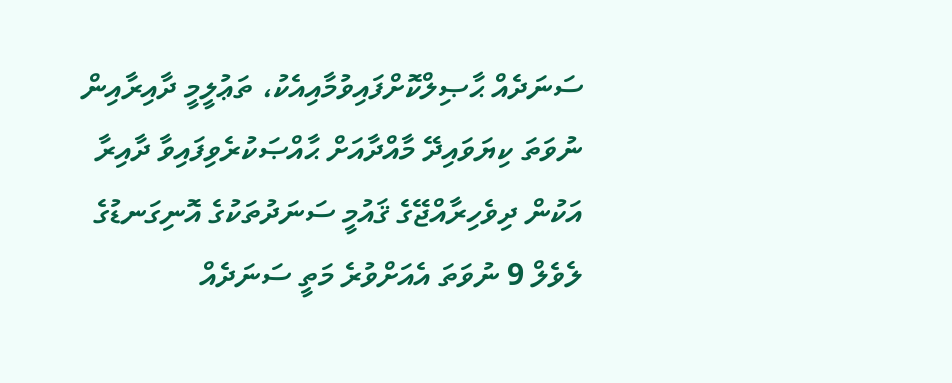ސަނަދެއް ޙާޞިލްކޮށްފައިވުމާއިއެކު، ތަޢުލީމީ ދާއިރާއިން ނުވަތަ ކިޔަވައިދޭ މާއްދާއަށް ޙާއްޞަކުރެވިފައިވާ ދާއިރާ އަކުން ދިވެހިރާއްޖޭގެ ޤައުމީ ސަނަދުތަކުގެ އޮނިގަނޑުގެ ލެވެލް 9 ނުވަތަ އެއަށްވުރެ މަތީ ސަނަދެއް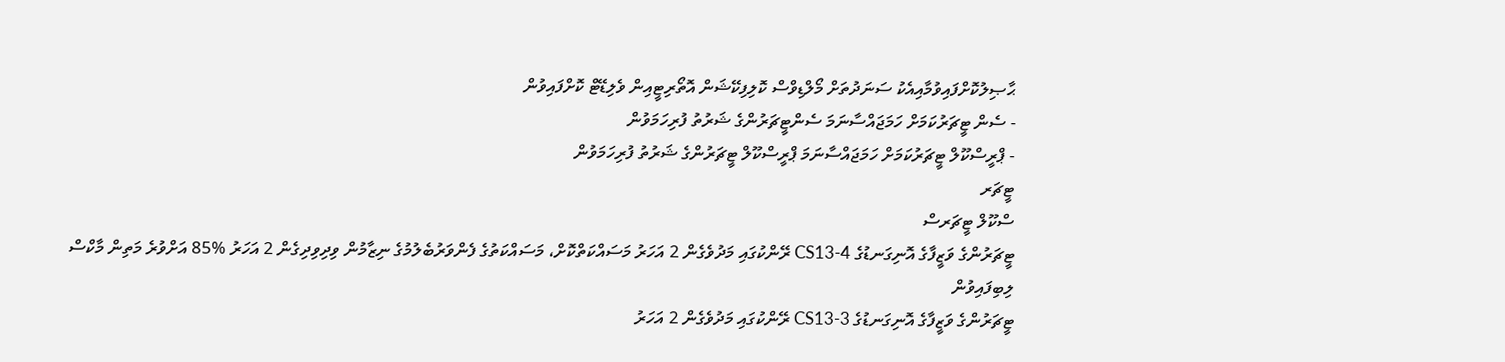ޙާޞިލުކޮށްފައިވުމާއިއެކު ސަނަދުތަށް މޯލްޑިވްސް ކޮލިފިކޭޝަން އޮތޯރިޓީއިން ވެލިޑޭޓް ކޮށްފައިވުން
- ސެން ޓީޗަރުކަމަށް ހަމަޖައްސާނަމަ ސެންޓީޗަރުންގެ ޝަރުތު ފުރިހަމަވުން
- ޕްރީސްކޫލް ޓީޗަރުކަމަށް ހަމަޖައްސާނަމަ ޕްރީސްކޫލް ޓީޗަރުންގެ ޝަރުތު ފުރިހަމަވުން
ޓީޗަރ
ސްކޫލް ޓީޗަރސް
ޓީޗަރުންގެ ވަޒީފާގެ އޮނިގަނޑުގެ CS13-4 ރޭންކުގައި މަދުވެގެން 2 އަހަރު މަސައްކަތްކޮށް، މަސައްކަތުގެ ފެންވަރުބެލުމުގެ ނިޒާމުން ވިދިވިދިގެން 2 އަހަރު %85 އަށްވުރެ މަތިން މާކްސް ލިބިފައިވުން
ޓީޗަރުންގެ ވަޒީފާގެ އޮނިގަނޑުގެ CS13-3 ރޭންކުގައި މަދުވެގެން 2 އަހަރު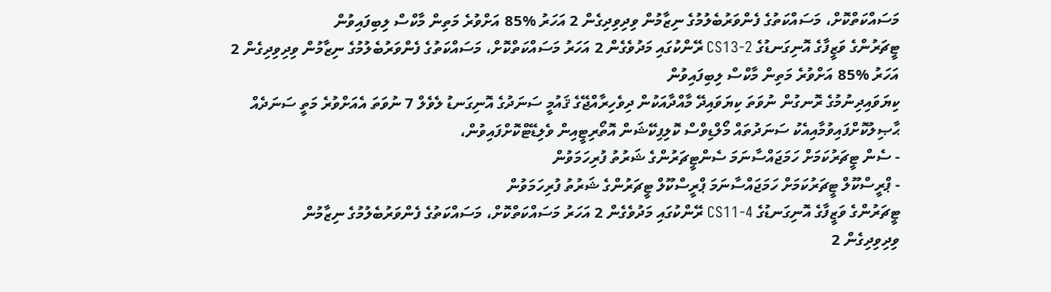މަސައްކަތްކޮށް، މަސައްކަތުގެ ފެންވަރުބެލުމުގެ ނިޒާމުން ވިދިވިދިގެން 2 އަހަރު %85 އަށްވުރެ މަތިން މާކްސް ލިބިފައިވުން
ޓީޗަރުންގެ ވަޒީފާގެ އޮނިގަނޑުގެ CS13-2 ރޭންކުގައި މަދުވެގެން 2 އަހަރު މަސައްކަތްކޮށް، މަސައްކަތުގެ ފެންވަރުބެލުމުގެ ނިޒާމުން ވިދިވިދިގެން 2 އަހަރު %85 އަށްވުރެ މަތިން މާކްސް ލިބިފައިވުން
ކިޔަވައިދިނުމުގެ ރޮނގުން ނުވަތަ ކިޔަވައިދޭ މާއްދާއަކުން ދިވެހިރާއްޖޭގެ ޤައުމީ ސަނަދުގެ އޮނިގަނޑު ލެވެލް 7 ނުވަތަ އެއަށްވުރެ މަތީ ސަނަދެއް ޙާޞިލުކޮށްފައިވުމާއިއެކު ސަނަދުތައް މޯލްޑިވްސް ކޮލިފިކޭޝަން އޮތޯރިޓީއިން ވެލިޑޭޓްކޮށްފައިވުން،
- ސެން ޓީޗަރުކަމަށް ހަމަޖައްސާނަމަ ސެންޓީޗަރުންގެ ޝަރުތު ފުރިހަމަވުން
- ޕްރީސްކޫލް ޓީޗަރުކަމަށް ހަމަޖައްސާނަމަ ޕްރީސްކޫލް ޓީޗަރުންގެ ޝަރުތު ފުރިހަމަވުން
ޓީޗަރުންގެ ވަޒީފާގެ އޮނިގަނޑުގެ CS11-4 ރޭންކުގައި މަދުވެގެން 2 އަހަރު މަސައްކަތްކޮށް، މަސައްކަތުގެ ފެންވަރުބެލުމުގެ ނިޒާމުން
ވިދިވިދިގެން 2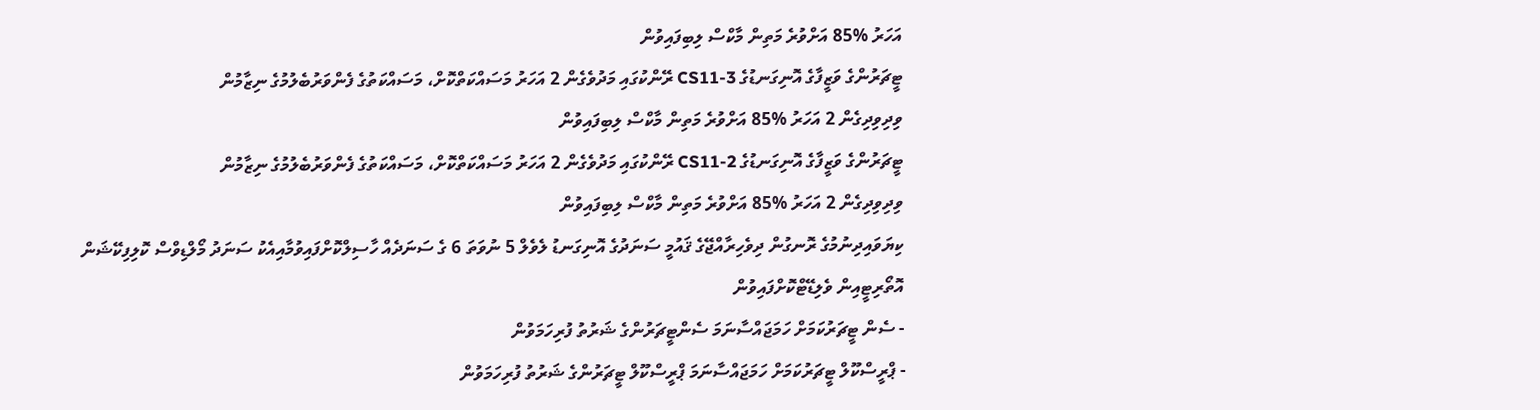އަހަރު %85 އަށްވުރެ މަތިން މާކްސް ލިބިފައިވުން
ޓީޗަރުންގެ ވަޒީފާގެ އޮނިގަނޑުގެ CS11-3 ރޭންކުގައި މަދުވެގެން 2 އަހަރު މަސައްކަތްކޮށް، މަސައްކަތުގެ ފެންވަރުބެލުމުގެ ނިޒާމުން
ވިދިވިދިގެން 2 އަހަރު %85 އަށްވުރެ މަތިން މާކްސް ލިބިފައިވުން
ޓީޗަރުންގެ ވަޒީފާގެ އޮނިގަނޑުގެ CS11-2 ރޭންކުގައި މަދުވެގެން 2 އަހަރު މަސައްކަތްކޮށް، މަސައްކަތުގެ ފެންވަރުބެލުމުގެ ނިޒާމުން
ވިދިވިދިގެން 2 އަހަރު %85 އަށްވުރެ މަތިން މާކްސް ލިބިފައިވުން
ކިޔަވައިދިނުމުގެ ރޮނގުން ދިވެހިރާއްޖޭގެ ޤައުމީ ސަނަދުގެ އޮނިގަނޑު ލެވެލް 5 ނުވަތަ 6 ގެ ސަނަދެއް ހާސިލްކޮށްފައިވުމާއިއެކު ސަނަދު މޯލްޑިވްސް ކޮލިފިކޭޝަން އޮތޯރިޓީއިން ވެލިޑޭޓްކޮށްފައިވުން
- ސެން ޓީޗަރުކަމަށް ހަމަޖައްސާނަމަ ސެންޓީޗަރުންގެ ޝަރުތު ފުރިހަމަވުން
- ޕްރީސްކޫލް ޓީޗަރުކަމަށް ހަމަޖައްސާނަމަ ޕްރީސްކޫލް ޓީޗަރުންގެ ޝަރުތު ފުރިހަމަވުން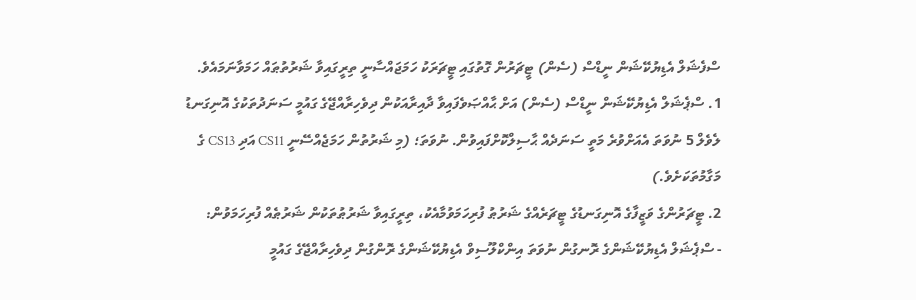ސްފެޝަލް އެޑިޔުކޭޝަން ނީޑްސް (ސެން) ޓީޗަރުން ގޮތުގައި ޓީޗަރަކު ހަމަޖައްސާނީ ތިރީގައިވާ ޝަރުތުޠައް ހަމަވާނަމައެވެ.
1. ސްޕެޝަލް އެޑިޔުކޭޝަން ނީޑްސް (ސެން) އަށް ޙާއްޞަވެފައިވާ ދާއިރާއަކުން ދިވެހިރާއްޖޭގެ ގައުމީ ސަނަދުތަކުގެ އޮނިގަނޑު ލެވެލް 5 ނުވަތަ އެއަށްވުރެ މަތީ ސަނަދެއް ޙާސިލްކޮށްފައިވުން. ނުވަތަ؛ (މި ޝަރުތުން ހަމަޖެއްސޭނީ CS11 އަދި CS13 ގެ މަގާމުތަކަށެވެ.)
2. ޓީޗަރުންގެ ވަޒީފާގެ އޮނިގަނޑުގެ ޓީޗަރެއްގެ ޝަރުޠު ފުރިހަމަވުމާއެކު، ތިރީގައިވާ ޝަރުޠުތަކުން ޝަރުޠެއް ފުރިހަމަވުން:
- ސްޕެޝަލް އެޑިޔުކޭޝަންގެ ރޮނގުން ނުވަތަ އިންކްލޫސިވް އެޑިޔުކޭޝަންގެ ރޮންގުން ދިވެހިރާއްޖޭގެ ގައުމީ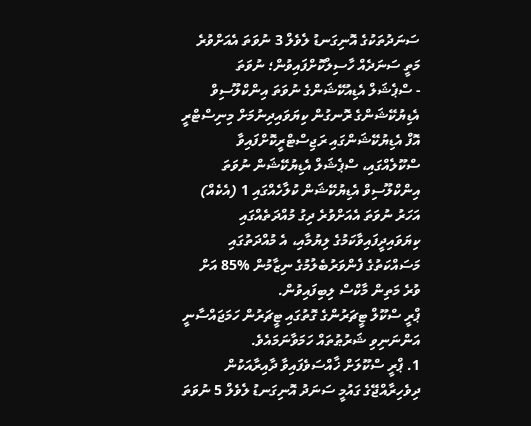ސަނަދުތަކުގެ އޮނިގަނޑު ލެވެލް 3 ނުވަތަ އެއަށްވުރެ މަތީ ސަނަދެއް ހާސިލްކޮށްފައިވުން؛ ނުވަތަ
- ސްޕެޝަލް އެޑިއުކޭޝަންގެ ނުވަތަ އިންކްލޫސިވް އެޑިޔުކޭޝަންގެ ރޮނގުން ކިޔަވައިދިނުމަށް މިނިސްޓްރީ އޮފް އެޑިޔުކޭޝަންގައި ރަޖިސްޓްރީކޮށްފައިވާ ސްކޫލެއްގައި، ސްޕެޝަލް އެޑިޔުކޭޝަން ނުވަތަ އިންކްލޫސިވް އެޑިޔުކޭޝަން ކުލާހެއްގައި 1 (އެކެއް) އަހަރު ނުވަތަ އެއަށްވުރެ ދިގު މުއްދަތެއްގައި ކިޔަވައިދީފައިވާކަމުގެ ލިޔުމާއި، އެ މުއްދަތުގައި މަސައްކަތުގެ ފެންވަރުބެލުމުގެ ނިޒާމުން %85 އަށް ވުރެ މަތިން މާކްސް ލިބިފައިވުން.
ޕްރީ ސްކޫލް ޓީޗަރުންގެ ގޮތުގައި ޓީޗަރުން ހަމަޖައްސާނީ އަންނަނިވި ޝަރުޠުތައް ހަމަވާނަމައެވެ.
1. ޕްރީ ސްކޫލަށް ޚާއްސަވެފައިވާ ދާއިރާއަކުން ދިވެހިރާއްޖޭގެ ގައުމީ ސަނަދު އޮނިގަނޑު ލެވެލް 5 ނުވަތަ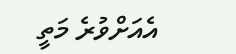އެއަށްވުރެ މަތީ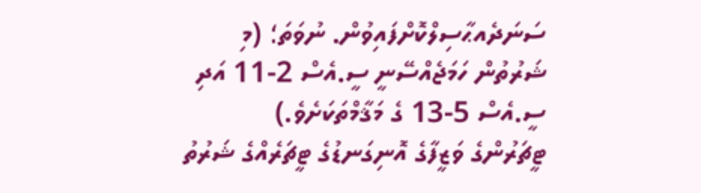ސަނަދެއޙާސިލްކޮށްފައިވުން. ނުވަތަ؛ (މި ޝަރުތުން ހަމަޖެއްސޭނީ ސީ.އެސް 2-11 އަދި ސީ.އެސް 5-13 ގެ މަޤާމްތަކަށެވެ.)
ޓީޗަރުންގެ ވަޒީފާގެ އޮނިގަނޑުގެ ޓީޗަރެއްގެ ޝަރުތު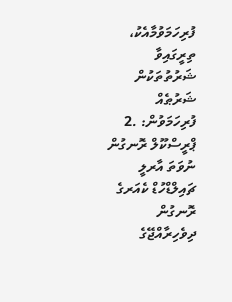ފުރިހަމަވުމާއެކު، ތިރީގައިވާ ޝަރުތުތަކުން ޝަރުޠެއް ފުރިހަމަވުން: .2
ޕްރީސްކޫލް ރޮނގުން ނުވަތަ އާރލީ ޗައިލްޑްހުޑް ކެއަރގެ ރޮނގުން ދިވެހިރާއްޖޭގެ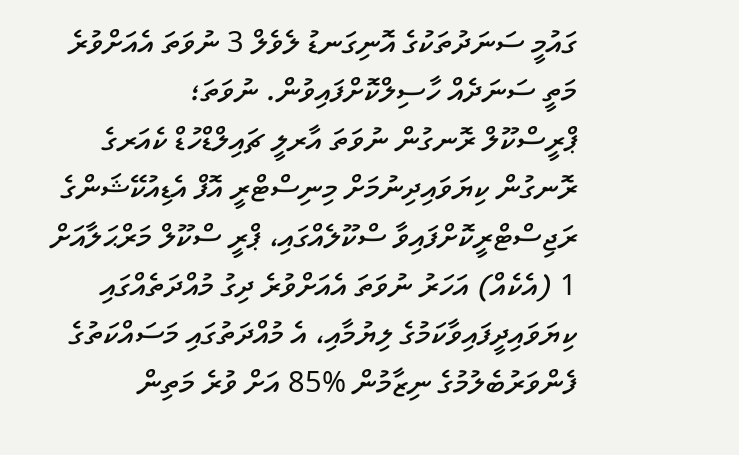ގައުމީ ސަނަދުތަކުގެ އޮނިގަނޑު ލެވެލް 3 ނުވަތަ އެއަށްވުރެ މަތީ ސަނަދެއް ހާސިލްކޮށްފައިވުން. ނުވަތަ؛
ޕްރީސްކޫލް ރޮނގުން ނުވަތަ އާރލީ ޗައިލްޑްހުޑް ކެއަރގެ ރޮނގުން ކިޔަވައިދިނުމަށް މިނިސްޓްރީ އޮފް އެޑިއުކޭޝަންގެ ރަޖިސްޓްރީކޮށްފައިވާ ސްކޫލެއްގައި، ޕްރީ ސްކޫލް މަރްޙަލާއަށް 1 (އެކެއް) އަހަރު ނުވަތަ އެއަށްވުރެ ދިގު މުއްދަތެއްގައި ކިޔަވައިދީފައިވާކަމުގެ ލިޔުމާއި، އެ މުއްދަތުގައި މަސައްކަތުގެ ފެންވަރުބެލުމުގެ ނިޒާމުން %85 އަށް ވުރެ މަތިން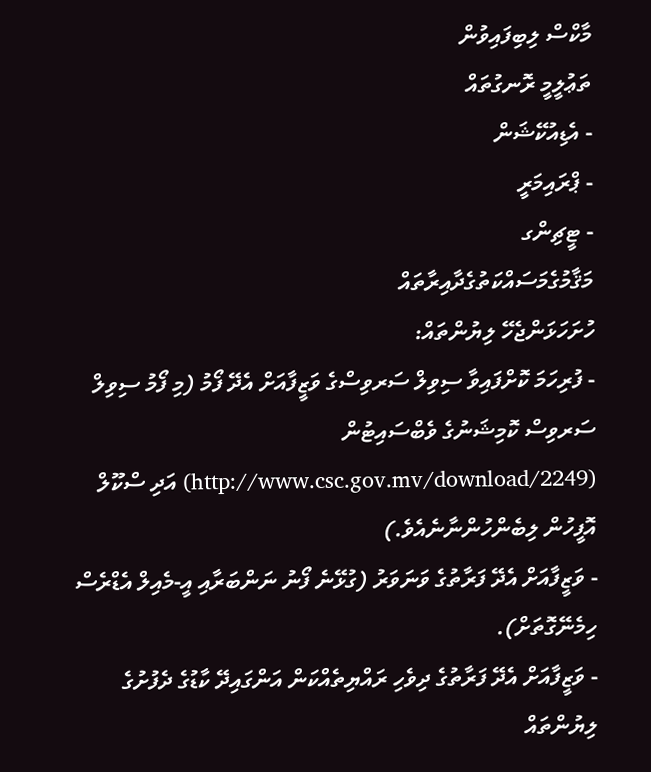މާކްސް ލިބިފައިވުން
ތަޢުލީމީ ރޮނގުތައް
- އެޑިއުކޭޝަން
- ޕްރައިމަރީ
- ޓީޗިންގ
މަޤާމުގެމަސައްކަތުގެދާއިރާތައް
ހުށަހަޅަންޖެހޭ ލިޔުންތައް:
- ފުރިހަމަ ކޮށްފައިވާ ސިވިލް ސަރވިސްގެ ވަޒީފާއަށް އެދޭ ފޯމު (މި ފޯމު ސިވިލް ސަރވިސް ކޮމިޝަނުގެ ވެބްސައިޓުން (http://www.csc.gov.mv/download/2249) އަދި ސްކޫލް އޮފީހުން ލިބެންހުންނާނެއެވެ.)
- ވަޒީފާއަށް އެދޭ ފަރާތުގެ ވަނަވަރު (ގުޅޭނެ ފޯނު ނަންބަރާއި އީ-މެއިލް އެޑްރެސް ހިމެނޭގޮތަށް).
- ވަޒީފާއަށް އެދޭ ފަރާތުގެ ދިވެހި ރައްޔިތެއްކަން އަންގައިދޭ ކާޑުގެ ދެފުށުގެ ލިޔުންތައް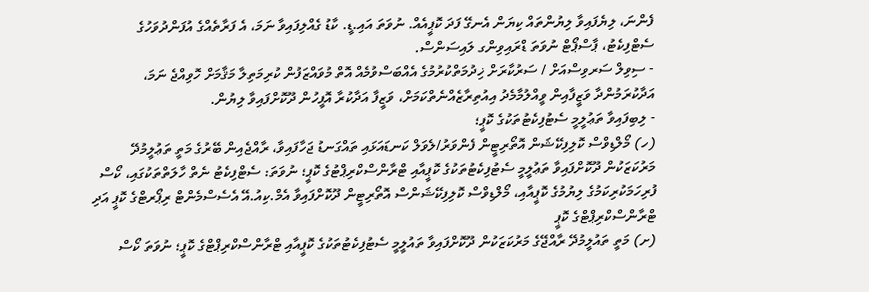ފެންނަ، ލިޔެފައިވާ ލިޔުންތައް ކިޔަން އެނގޭ ފަދަ ކޮޕީއެއް. ނުވަތަ އައި.ޑީ. ކާޑު ގެއްލިފައިވާ ނަމަ، އެ ފަރާތެއްގެ އުފަންދުވަހުގެ ސެޓްފިކެޓު، ޕާސްޕޯޓް ނުވަތަ ޑްރައިވިންގ ލައިސަންސް.
- ސިވިލް ސަރވިސްއަށް / ސަރުކާރަށް ޚިދުމަތްކުރުމުގެ އެއްބަސްވުމެއް އޮތް މުވައްޒަފުން ކުރިމަތިލާ މަޤާމަށް ހޮވިއްޖެ ނަމަ، އަދާކުރަމުންދާ ވަޒީފާއިން ވީއްލުމާމެދު އިއުތިރާޒެއްނެތްކަމަށް، ވަޒީފާ އަދާކުރާ އޮފީހުން ދޫކޮށްފައިވާ ލިޔުން.
- ލިބިފައިވާ ތަޢުލީމީ ސެޓުފިކެޓުތަކުގެ ކޮޕީ؛
(ހ) މޯލްޑިވްސް ކޮލިފިކޭޝަން އޮތޯރިޓީން ފެންވަރު/ލެވަލް ކަނޑައަޅައި ތައްގަނޑު ޖަހާފައިވާ، ރާއްޖެއިން ބޭރުގެ މަތީ ތަޢުލީމުދޭ މަރުކަޒަކުން ދޫކޮށްފައިވާ ތަޢުލީމީ ސެޓުފިކެޓުތަކުގެ ކޮޕީއާއި ޓްރާންސްކްރިޕްޓުގެ ކޮޕީ؛ ނުވަތަ: ސެޓްފިކެޓު ނެތް ހާލަތްތަކުގައި، ކޯސް ފުރިހަމަކުރިކަމުގެ ލިޔުމުގެ ކޮޕީއާއި، މޯލްޑިވްސް ކޮލިފިކޭޝަންސް އޮތޯރިޓީން ދޫކޮށްފައިވާ އެމް.ކިއު.އޭ އެސެސްމެންޓް ރިޕޯރޓްގެ ކޮޕީ އަދި ޓްރާންސްކްރިޕްޓްގެ ކޮޕީ
(ށ) މަތީ ތައުލީމުދޭ ރާއްޖޭގެ މަރުކަޒަކުން ދޫކޮށްފައިވާ ތައުލީމީ ސެޓުފިކެޓުތަކުގެ ކޮޕީއާއި ޓްރާންސްކްރިޕްޓްގެ ކޮޕީ؛ ނުވަތަ ކޯސް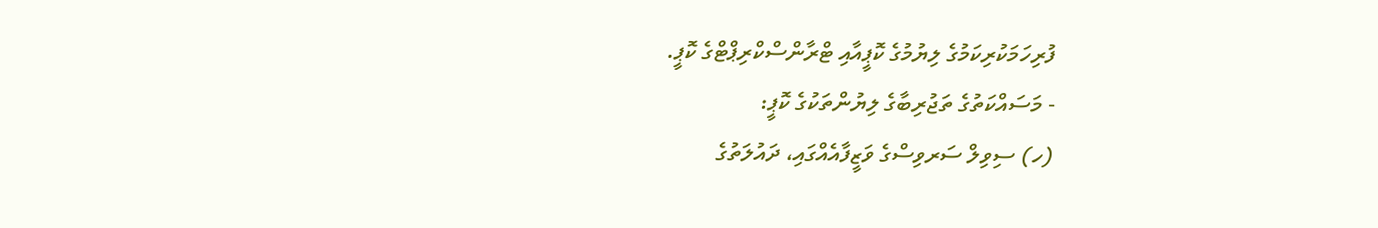ފުރިހަމަކުރިކަމުގެ ލިޔުމުގެ ކޮޕީއާއި ޓްރާންސްކްރިޕްޓްގެ ކޮޕީ.
- މަސައްކަތުގެ ތަޖުރިބާގެ ލިޔުންތަކުގެ ކޮޕީ:
(ހ) ސިވިލް ސަރވިސްގެ ވަޒީފާއެއްގައި، ދައުލަތުގެ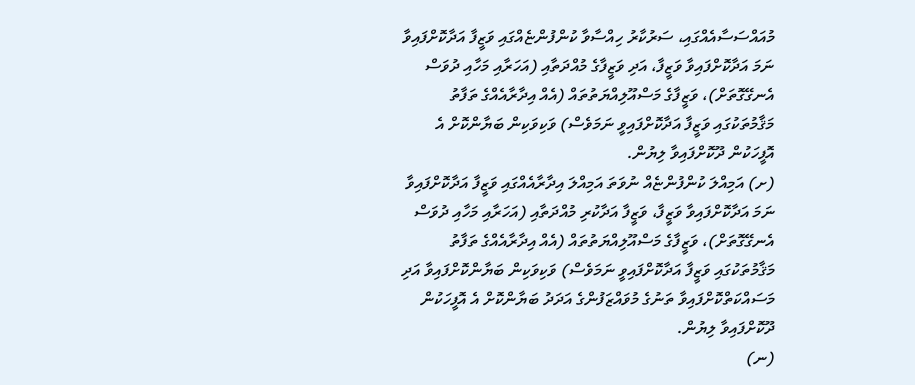މުއައްސަސާއެއްގައި، ސަރުކާރު ހިއްސާވާ ކުންފުންޏެއްގައި ވަޒީފާ އަދާކޮށްފައިވާ ނަމަ އަދާކޮށްފައިވާ ވަޒީފާ، އަދި ވަޒީފާގެ މުއްދަތާއި (އަހަރާއި މަހާއި ދުވަސް އެނގޭގޮތަށް)، ވަޒީފާގެ މަސްއޫލިއްޔަތުތައް (އެއް އިދާރާއެއްގެ ތަފާތު މަޤާމުތަކުގައި ވަޒީފާ އަދާކޮށްފައިވީ ނަމަވެސް) ވަކިވަކިން ބަޔާންކޮށް އެ އޮފީހަކުން ދޫކޮށްފައިވާ ލިޔުން.
(ށ) އަމިއްލަ ކުންފުންޏެއް ނުވަތަ އަމިއްލަ އިދާރާއެއްގައި ވަޒީފާ އަދާކޮށްފައިވާ ނަމަ އަދާކޮށްފައިވާ ވަޒީފާ، ވަޒީފާ އަދާކުރި މުއްދަތާއި (އަހަރާއި މަހާއި ދުވަސް އެނގޭގޮތަށް)، ވަޒީފާގެ މަސްއޫލިއްޔަތުތައް (އެއް އިދާރާއެއްގެ ތަފާތު މަޤާމުތަކުގައި ވަޒީފާ އަދާކޮށްފައިވީ ނަމަވެސް) ވަކިވަކިން ބަޔާންކޮށްފައިވާ އަދި މަސައްކަތްކޮށްފައިވާ ތަނުގެ މުވައްޒަފުންގެ އަދަދު ބަޔާންކޮށް އެ އޮފީހަކުން ދޫކޮށްފައިވާ ލިޔުން.
(ނ)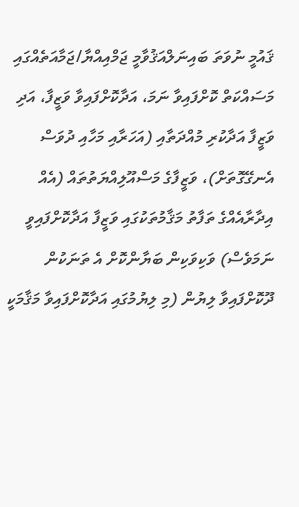ޤައުމީ ނުވަތަ ބައިނަލްއަޤުވާމީ ޖަމްއިއްޔާ/ޖަމާއަތެއްގައި މަސައްކަތް ކޮށްފައިވާ ނަމަ، އަދާކޮށްފައިވާ ވަޒީފާ، އަދި ވަޒީފާ އަދާކުރި މުއްދަތާއި (އަހަރާއި މަހާއި ދުވަސް އެނގޭގޮތަށް)، ވަޒީފާގެ މަސްއޫލިއްޔަތުތައް (އެއް އިދާރާއެއްގެ ތަފާތު މަޤާމުތަކުގައި ވަޒީފާ އަދާކޮށްފައިވީ ނަމަވެސް) ވަކިވަކިން ބަޔާންކޮށް އެ ތަނަކުން ދޫކޮށްފައިވާ ލިޔުން (މި ލިޔުމުގައި އަދާކޮށްފައިވާ މަޤާމަކީ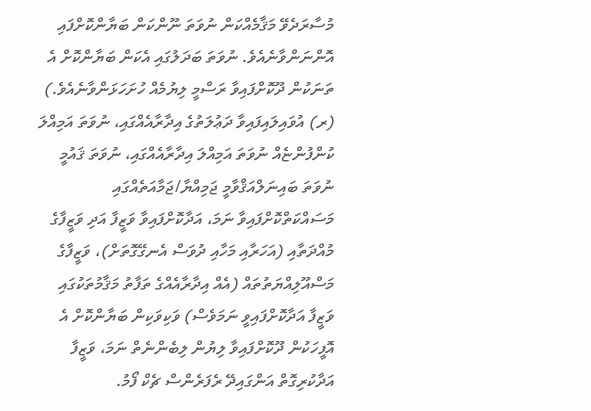މުސާރަދެވޭ މަޤާމެއްކަން ނުވަތަ ނޫންކަން ބަޔާންކޮށްފައި އޮންނަންވާނެއެވެ. ނުވަތަ ބަދަލުގައި އެކަން ބަޔާންކޮށް އެ ތަނަކުން ދޫކޮށްފައިވާ ރަސްމީ ލިޔުމެއް ހުށަހަޅަންވާނެއެވެ.)
(ރ) އުވައިލައިފައިވާ ދަޢުލަތުގެ އިދާރާއެއްގައި، ނުވަތަ އަމިއްލަ ކުންފުންޏެއް ނުވަތަ އަމިއްލަ އިދާރާއެއްގައި، ނުވަތަ ޤައުމީ ނުވަތަ ބައިނަލްއަޤްވާމީ ޖަމިއްޔާ/ޖަމާއަތެއްގައި މަސައްކަތްކޮށްފައިވާ ނަމަ، އަދާކޮށްފައިވާ ވަޒީފާ އަދި ވަޒީފާގެ މުއްދަތާއި (އަހަރާއި މަހާއި ދުވަސް އެނގޭގޮތަށް)، ވަޒީފާގެ މަސްއޫލިއްޔަތުތައް (އެއް އިދާރާއެއްގެ ތަފާތު މަޤާމުތަކުގައި ވަޒީފާ އަދާކޮށްފައިވީ ނަމަވެސް) ވަކިވަކިން ބަޔާންކޮށް އެ އޮފީހަކުން ދޫކޮށްފައިވާ ލިޔުން ލިބެންނެތް ނަމަ، ވަޒީފާ އަދާކުރިގޮތް އަންގައިދޭ ރެފަރެންސް ޗެކް ފޯމު.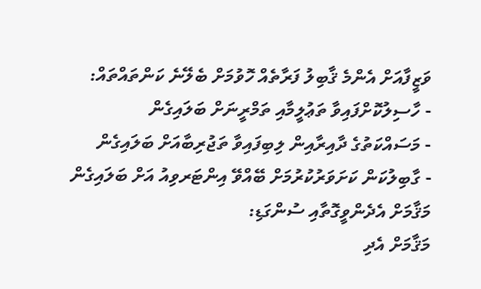ވަޒީފާއަށް އެންމެ ޤާބިލު ފަރާތެއް ހޮވުމަށް ބެލޭނެ ކަންތައްތައް:
- ހާސިލުކޮށްފައިވާ ތަޢުލީމާއި ތަމްރީނަށް ބަލައިގެން
- މަސައްކަތުގެ ދާއިރާއިން ލިބިފައިވާ ތަޖުރިބާއަށް ބަލައިގެން
- ގާބިލުކަން ކަށަވަރުކުރުމަށް ބޭއްވޭ އިންޓަރވިއު އަށް ބަލައިގެން
މަޤާމަށް އެދެންވީގޮތާއި ސުންގަޑި:
މަޤާމަށް އެދި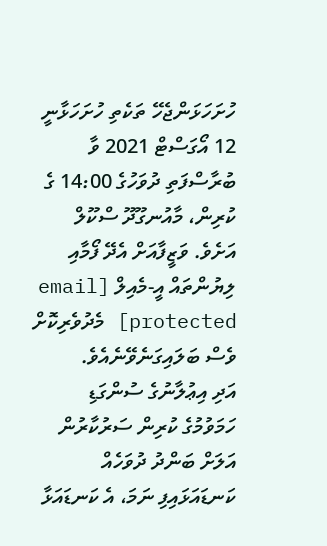ހުށަހަޅަންޖެހޭ ތަކެތި ހުށަހަޅާނީ 12 އޯގަސްޓް 2021 ވާ ބުރާސްފަތި ދުވަހުގެ 14:00 ގެ ކުރިން، މާއުނގޫދޫ ސްކޫލް އަށެވެ. ވަޒީފާއަށް އެދޭ ފޯމާއި ލިޔުންތައް އީ-މެއިލް [email protected] މެދުވެރިކޮށް ވެސް ބަލައިގަނެވޭނެއެވެ.
އަދި އިޢުލާނުގެ ސުންގަޑި ހަމަވުމުގެ ކުރިން ސަރުކާރުން އަލަށް ބަންދު ދުވަހެއް ކަނޑައަޅައިފި ނަމަ، އެ ކަނޑައަޅާ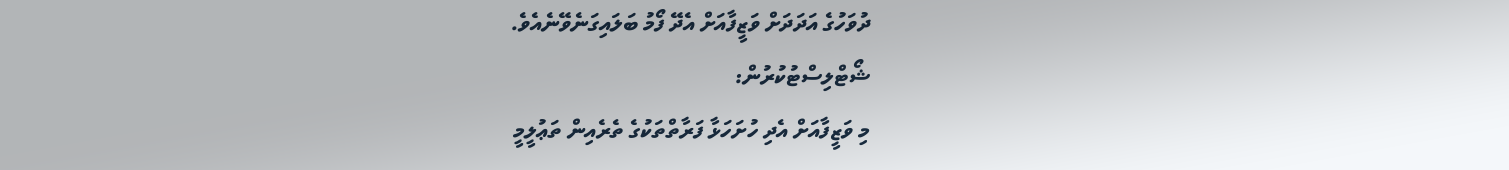ދުވަހުގެ އަދަދަށް ވަޒީފާއަށް އެދޭ ފޯމު ބަލައިގަނެވޭނެއެވެ.
ޝޯޓްލިސްޓުކުރުން:
މި ވަޒީފާއަށް އެދި ހުށަހަޅާ ފަރާތްތަކުގެ ތެރެއިން ތަޢުލީމީ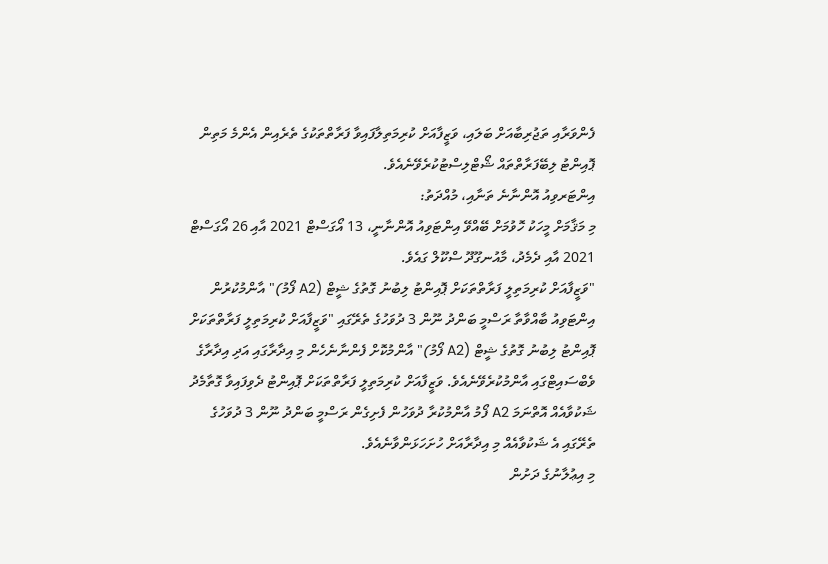ފެންވަރާއި ތަޖުރިބާއަށް ބަލައި، ވަޒީފާއަށް ކުރިމަތިލާފައިވާ ފަރާތްތަކުގެ ތެރެއިން އެންމެ މަތިން ޕޮއިންޓު ލިބޭފަރާތްތައް ޝޯޓްލިސްޓުކުރެވޭނެއެވެ.
އިންޓަރވިއު އޮންނާނެ ތަނާއި، މުއްދަތު:
މި މަޤާމަށް މީހަކު ހޮވުމަށް ބޭއްވޭ އިންޓަވިއު އޮންނާނީ، 13 އޯގަސްޓް 2021 އާއި 26 އޯގަސްޓް 2021 އާއި ދެމެދު، މާއުނގޫދޫ ސްކޫލް ގައެވެ.
"ވަޒީފާއަށް ކުރިމަތިލީ ފަރާތްތަކަށް ޕޮއިންޓު ލިބުނު ގޮތުގެ ޝީޓް (A2 ފޯމު)" އާންމުކުރުން
އިންޓަވިއު ބާއްވާތާ ރަސްމީ ބަންދު ނޫން 3 ދުވަހުގެ ތެރޭގައި "ވަޒީފާއަށް ކުރިމަތިލީ ފަރާތްތަކަށް ޕޮއިންޓު ލިބުނު ގޮތުގެ ޝީޓް (A2 ފޯމު)" އާންމުކޮށް ފެންނާނެހެން މި އިދާރާގައި އަދި އިދާރާގެ ވެބްސައިޓްގައި އާންމުކުރެވޭނެއެވެ. ވަޒީފާއަށް ކުރިމަތިލީ ފަރާތްތަކަށް ޕޮއިންޓު ދެވިފައިވާ ގޮތާމެދު ޝަކުވާއެއް އޮތްނަމަ A2 ފޯމު އާންމުކުރާ ދުވަހުން ފެށިގެން ރަސްމީ ބަންދު ނޫން 3 ދުވަހުގެ ތެރޭގައި އެ ޝަކުވާއެއް މި އިދާރާއަށް ހުށަހަޅަންވާނެއެވެ.
މި އިޢުލާނުގެ ދަށުން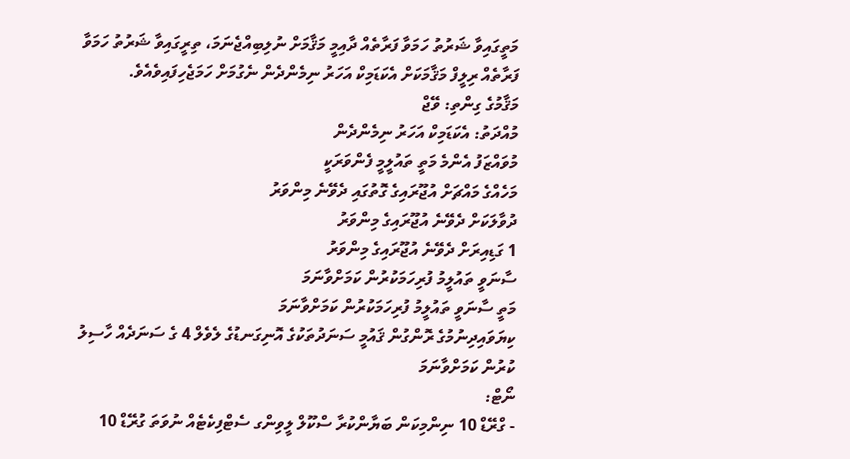މަތީގައިވާ ޝަރުތު ހަމަވާ ފަރާތެއް ދާއިމީ މަޤާމަށް ނުލިބިއްޖެނަމަ، ތިރީގައިވާ ޝަރުތު ހަމަވާ ފަރާތެއް ރިލީފް މަޤާމަކަށް އެކަޑަމިކް އަހަރު ނިމެންދެން ނެގުމަށް ހަމަޖެހިފައިވެއެވެ.
މަޤާމުގެ ގިންތި: ވޭޖް
މުއްދަތު: އެކަޑަމިކް އަހަރު ނިމެންދެން
މުވައްޒަފު އެންމެ މަތީ ތައުލީމީ ފެންވަރަކީ
މަހެއްގެ މައްޗަށް އުޖޫރައިގެ ގޮތުގައި ދެވޭނެ މިންވަރު
ދުވާލަކަށް ދެވޭނެ އުޖޫރައިގެ މިންވަރު
1 ގަޑިއިރަށް ދެވޭނެ އުޖޫރައިގެ މިންވަރު
ސާނަވީ ތައުލީމު ފުރިހަމަކުރުން ކަމަށްވާނަމަ
މަތީ ސާނަވީ ތައުލީމު ފުރިހަމަކުރުން ކަމަށްވާނަމަ
ކިޔަވައިދިނުމުގެ ރޮންގުން ޤައުމީ ސަނަދުތަކުގެ އޮނިގަނޑުގެ ލެވެލް 4 ގެ ސަނަދެއް ހާސިލު ކުރުން ކަމަށްވާނަމަ
ނޯޓް:
- ގްރޭޑް 10 ނިންމިކަން ބަޔާންކުރާ ސްކޫލް ލީވިންގ ސެޓްފިކެޓެއް ނުވަތަ ގުރޭޑް 10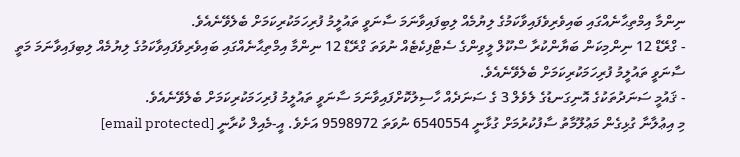ނިންމާ އިމްތިޙާނެއްގައި ބައިވެރިވެފައިވާކަމުގެ ލިޔުމެއް ލިބިފައިވާނަމަ ސާނަވީ ތައުލީމު ފުރިހަމަކުރިކަމަށް ބެލެވޭނެއެވެ.
- ގްރޭޑް 12 ނިންމިކަން ބަޔާންކުރާ ސްކޫލް ލީވިންގެ ސެޓްފިކެޓެއް ނުވަތަ ގްރޭޑް 12 ނިންމާ އިމްތިޙާނެއްގައި ބައިވެރިވެފައިވާކަމުގެ ލިޔުމެއް ލިބިފައިވާނަމަ މަތީ ސާނަވީ ތައުލީމު ފުރިހަމަކުރިކަމަށް ބެލެވޭނެއެވެ.
- ޤައުމީ ސަނަދުތަކުގެ އޮނިގަނޑުގެ ލެވެލް 3 ގެ ސަނަދެއް ހާސިލުކޮށްފައިވާނަމަ ސާނަވީ ތައުލީމު ފުރިހަމަކުރިކަމަށް ބެލެވޭނެއެވެ.
މި އިޢުލާނާ ގުޅިގެން މަޢުލޫމާތު ސާފުކުރުމަށް ގުޅާނީ 6540554 ނުވަތަ 9598972 އަށެވެ. އީ-މެއިލް ކުރާނީ [email protected]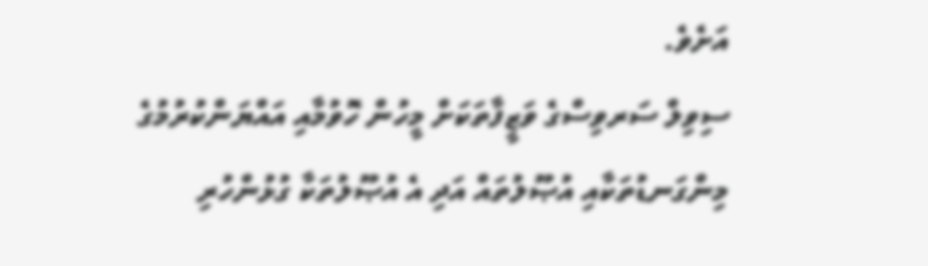އަށެވެ.
ސިވިލް ސަރވިސްގެ ވަޒީފާތަކަށް މީހުން ހޮވުމާއި އައްޔަންކުރުމުގެ މިންގަނޑުތަކާއި އުޞޫލުތައް އަދި އެ އުޞޫލުތަކާ ގުޅުންހުރި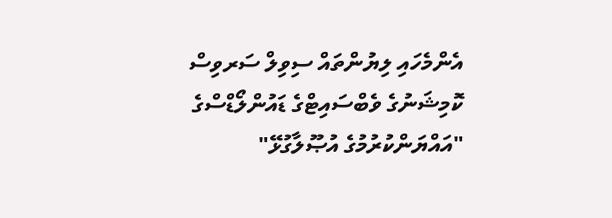އެންމެހައި ލިޔުންތައް ސިވިލް ސަރވިސް ކޮމިޝަނުގެ ވެބްސައިޓްގެ ޑައުންލޯޑްސްގެ "އައްޔަންކުރުމުގެ އުޞޫލާގުޅޭ"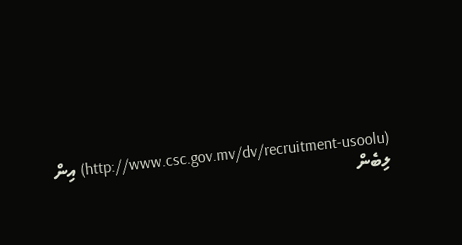(http://www.csc.gov.mv/dv/recruitment-usoolu) އިން ލިބެން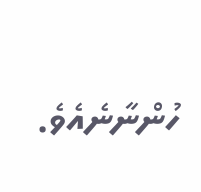ހުންނާނެއެވެ.